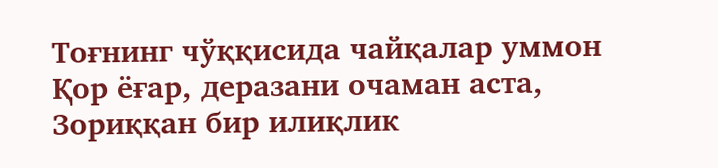Тоғнинг чўққисида чайқалар уммон
Қор ёғар, деразани очаман аста,
Зориққан бир илиқлик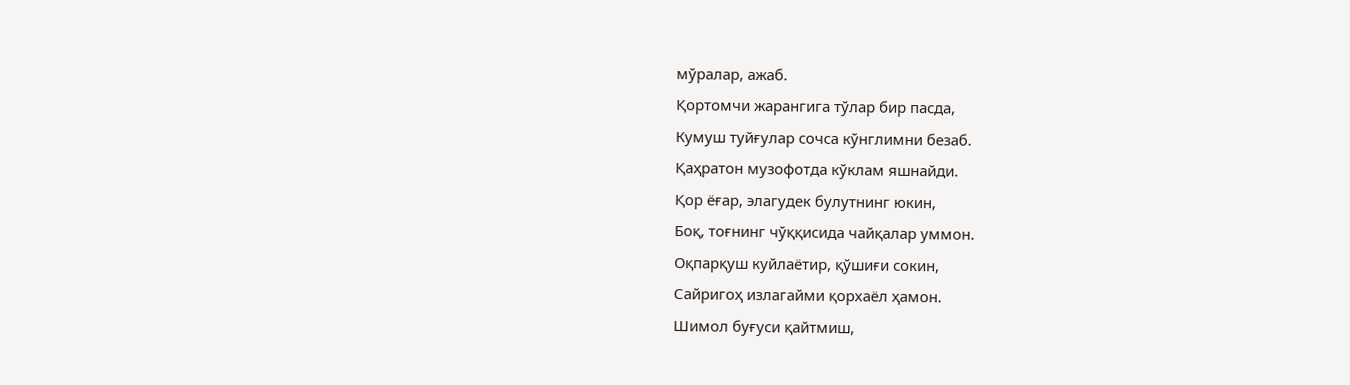мўралар, ажаб.
Қортомчи жарангига тўлар бир пасда,
Кумуш туйғулар сочса кўнглимни безаб.
Қаҳратон музофотда кўклам яшнайди.
Қор ёғар, элагудек булутнинг юкин,
Боқ, тоғнинг чўққисида чайқалар уммон.
Оқпарқуш куйлаётир, қўшиғи сокин,
Сайригоҳ излагайми қорхаёл ҳамон.
Шимол буғуси қайтмиш,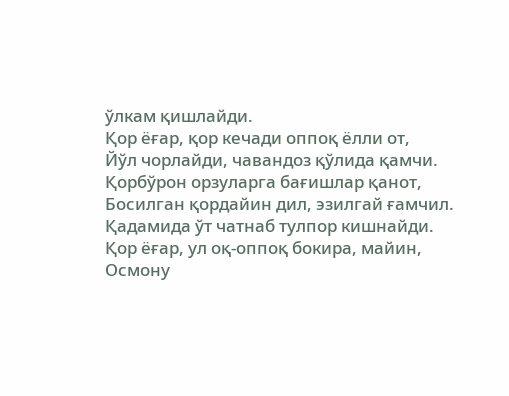ўлкам қишлайди.
Қор ёғар, қор кечади оппоқ ёлли от,
Йўл чорлайди, чавандоз қўлида қамчи.
Қорбўрон орзуларга бағишлар қанот,
Босилган қордайин дил, эзилгай ғамчил.
Қадамида ўт чатнаб тулпор кишнайди.
Қор ёғар, ул оқ-оппоқ бокира, майин,
Осмону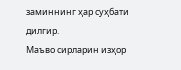заминнинг ҳар суҳбати дилгир.
Маъво сирларин изҳор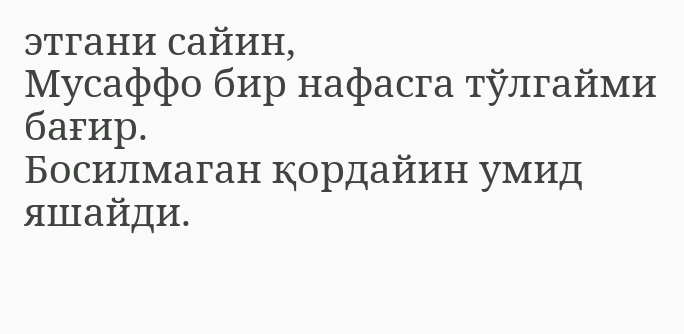этгани сайин,
Мусаффо бир нафасга тўлгайми бағир.
Босилмаган қордайин умид яшайди.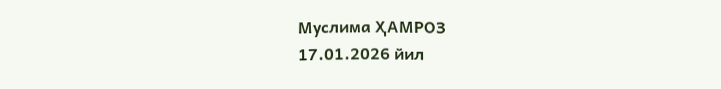Муслима ҲАМРОЗ
17.01.2026 йил